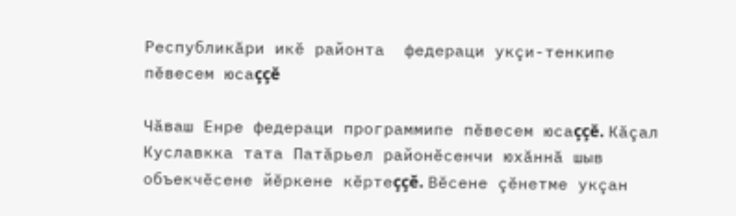Республикăри икĕ районта  федераци укçи-тенкипе пĕвесем юсаççĕ

Чăваш Енре федераци программипе пĕвесем юсаççĕ. Кăçал Куславкка тата Патăрьел районĕсенчи юхăннă шыв объекчĕсене йĕркене кĕртеççĕ. Вĕсене çĕнетме укçан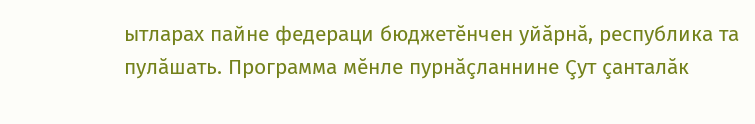ытларах пайне федераци бюджетĕнчен уйăрнă, республика та пулăшать. Программа мĕнле пурнăçланнине Çут çанталăк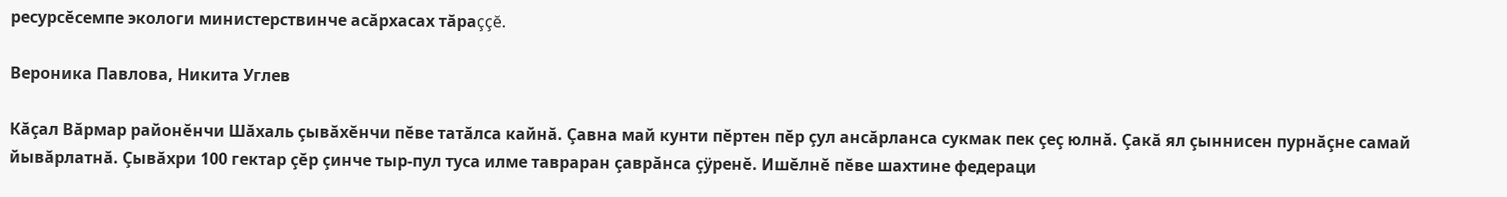ресурсĕсемпе экологи министерствинче асăрхасах тăраççĕ.

Вероника Павлова, Никита Углев

Кăçал Вăрмар районĕнчи Шăхаль çывăхĕнчи пĕве татăлса кайнă. Çавна май кунти пĕртен пĕр çул ансăрланса сукмак пек çеç юлнă. Çакă ял çыннисен пурнăçне самай йывăрлатнă. Çывăхри 100 гектар çĕр çинче тыр-пул туса илме тавраран çаврăнса çÿренĕ. Ишĕлнĕ пĕве шахтине федераци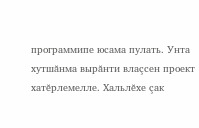программипе юсама пулать. Унта хутшăнма вырăнти влаçсен проект хатĕрлемелле. Хальлĕхе çак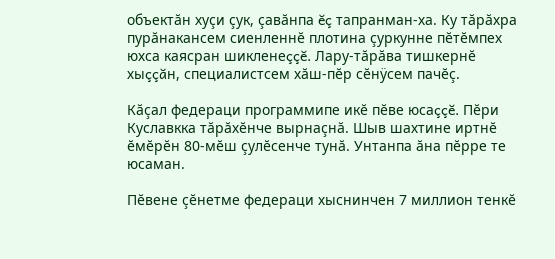объектăн хуçи çук, çавăнпа ĕç тапранман-ха. Ку тăрăхра пурăнакансем сиенленнĕ плотина çуркунне пĕтĕмпех юхса каясран шикленеççĕ. Лару-тăрăва тишкернĕ хыççăн, специалистсем хăш-пĕр сĕнÿсем пачĕç.

Кăçал федераци программипе икĕ пĕве юсаççĕ. Пĕри Куславкка тăрăхĕнче вырнаçнă. Шыв шахтине иртнĕ ĕмĕрĕн 80-мĕш çулĕсенче тунă. Унтанпа ăна пĕрре те юсаман.

Пĕвене çĕнетме федераци хыснинчен 7 миллион тенкĕ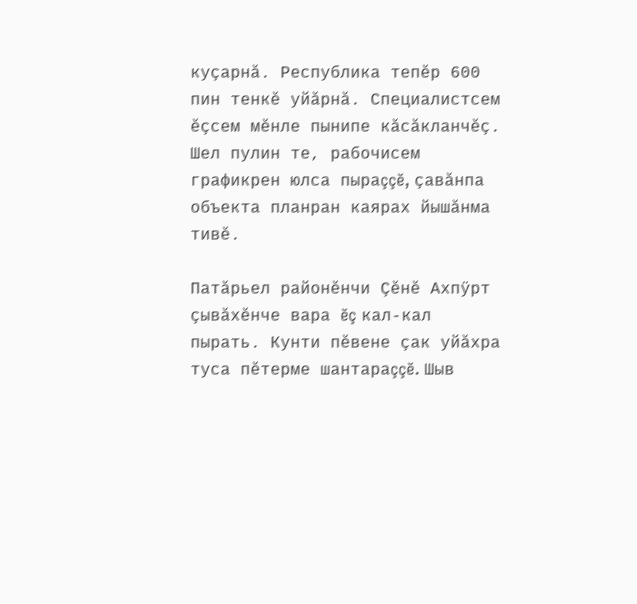куçарнă. Республика тепĕр 600 пин тенкĕ уйăрнă. Специалистсем ĕçсем мĕнле пынипе кăсăкланчĕç. Шел пулин те, рабочисем графикрен юлса пыраççĕ, çавăнпа объекта планран каярах йышăнма тивĕ.

Патăрьел районĕнчи Çĕнĕ Ахпÿрт çывăхĕнче вара ĕç кал-кал пырать. Кунти пĕвене çак уйăхра туса пĕтерме шантараççĕ. Шыв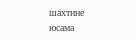шахтине юсама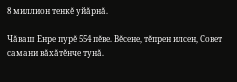8 миллион тенкĕ уйăрнă.

Чăваш Енре пурĕ 554 пĕве. Вĕсене, тĕпрен илсен, Совет самани вăхăтĕнче тунă.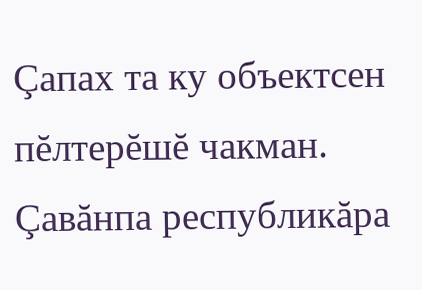Çапах та ку объектсен пĕлтерĕшĕ чакман. Çавăнпа республикăра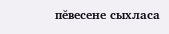пĕвесене сыхласа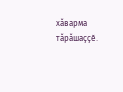хăварма тăрăшаççĕ.